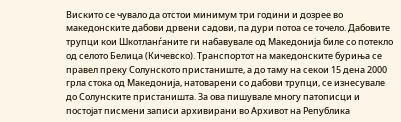Вискито се чувало да отстои минимум три години и дозрее во македонските дабови дрвени садови, па дури потоа се точело. Дабовите трупци кои Шкотланѓаните ги набавувале од Македонија биле со потекло од селото Белица (Кичевско). Транспортот на македонските буриња се правел преку Солунското пристаниште, а до таму на секои 15 дена 2000 грла стока од Македонија, натоварени со дабови трупци, се изнесувале до Солунските пристаништа. За ова пишувале многу патописци и постојат писмени записи архивирани во Архивот на Република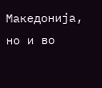Македонија, но и во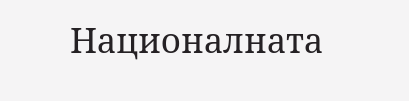Националната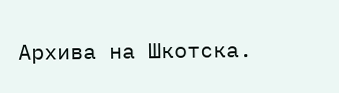Архива на Шкотска.